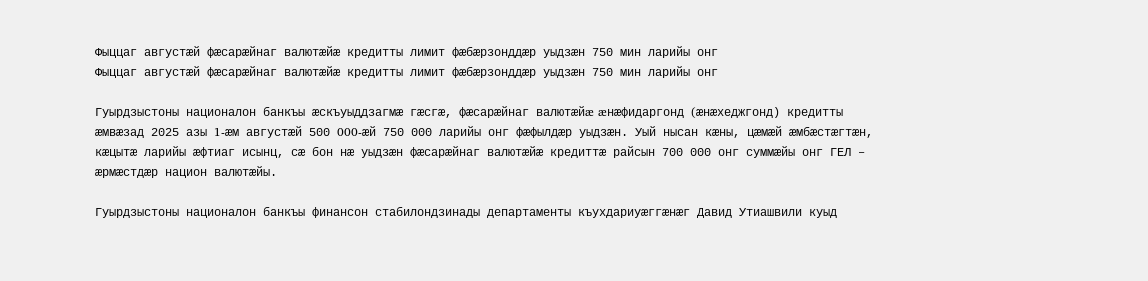Фыццаг августæй фæсарæйнаг валютæйæ кредитты лимит фæбæрзонддæр уыдзæн 750 мин ларийы онг
Фыццаг августæй фæсарæйнаг валютæйæ кредитты лимит фæбæрзонддæр уыдзæн 750 мин ларийы онг

Гуырдзыстоны националон банкъы æскъуыддзагмæ гæсгæ, фæсарæйнаг валютæйæ æнæфидаргонд (æнæхеджгонд) кредитты æмвæзад 2025 азы 1-æм августæй 500 000-æй 750 000 ларийы онг фæфылдæр уыдзæн. Уый нысан кæны, цæмæй æмбæстæгтæн, кæцытæ ларийы æфтиаг исынц, сæ бон нæ уыдзæн фæсарæйнаг валютæйæ кредиттæ райсын 700 000 онг суммæйы онг ГЕЛ – æрмæстдæр национ валютæйы.

Гуырдзыстоны националон банкъы финансон стабилондзинады департаменты къухдариуæггæнæг Давид Утиашвили куыд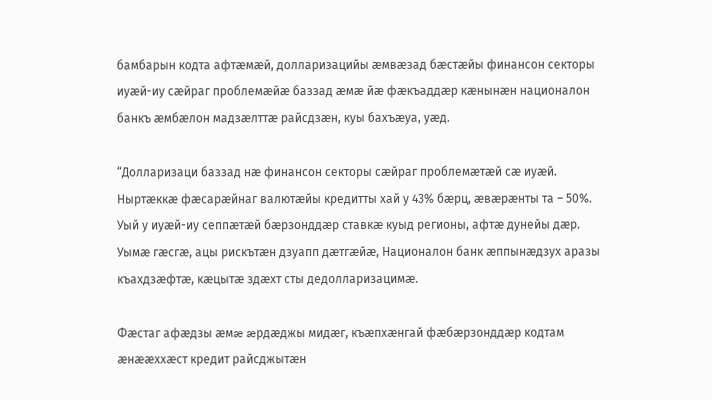бамбарын кодта афтæмæй, долларизацийы æмвæзад бæстæйы финансон секторы иуæй-иу сæйраг проблемæйæ баззад æмæ йæ фæкъаддæр кæнынæн националон банкъ æмбæлон мадзæлттæ райсдзæн, куы бахъæуа, уæд.

“Долларизаци баззад нæ финансон секторы сæйраг проблемæтæй сæ иуæй. Ныртæккæ фæсарæйнаг валютæйы кредитты хай у 43% бæрц, æвæрæнты та – 50%. Уый у иуæй-иу сеппæтæй бæрзонддæр ставкæ куыд регионы, афтæ дунейы дæр. Уымæ гæсгæ, ацы рискътæн дзуапп дæтгæйæ, Националон банк æппынæдзух аразы къахдзæфтæ, кæцытæ здæхт сты дедолларизацимæ.

Фæстаг афæдзы æмæ æрдæджы мидæг, къæпхæнгай фæбæрзонддæр кодтам æнææххæст кредит райсджытæн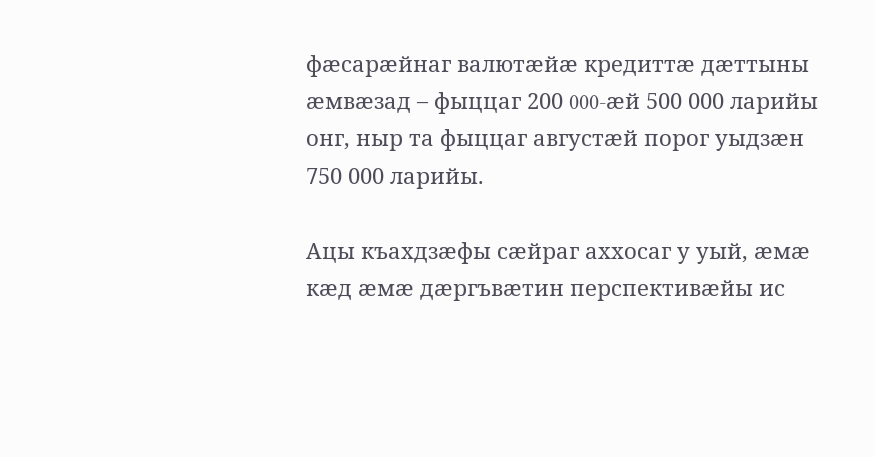фæсарæйнаг валютæйæ кредиттæ дæттыны æмвæзад – фыццаг 200 000-æй 500 000 ларийы онг, ныр та фыццаг августæй порог уыдзæн 750 000 ларийы.

Ацы къахдзæфы сæйраг аххосаг у уый, æмæ кæд æмæ дæргъвæтин перспективæйы ис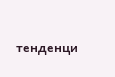тенденци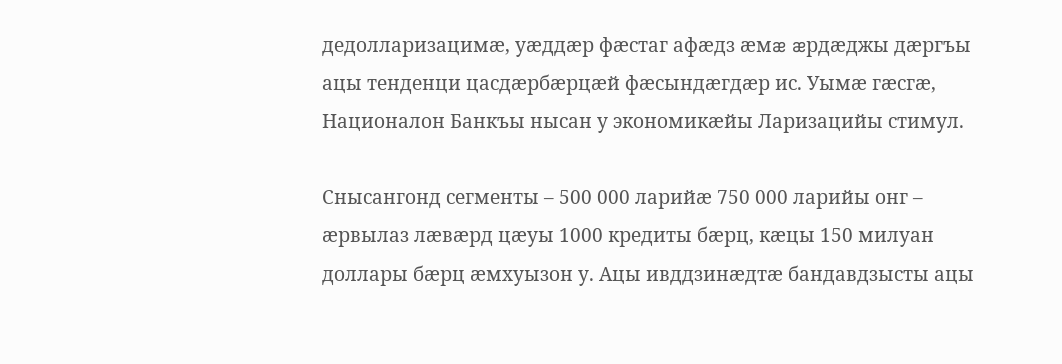дедолларизацимæ, уæддæр фæстаг афæдз æмæ æрдæджы дæргъы ацы тенденци цасдæрбæрцæй фæсындæгдæр ис. Уымæ гæсгæ, Националон Банкъы нысан у экономикæйы Ларизацийы стимул.

Снысангонд сегменты – 500 000 ларийæ 750 000 ларийы онг – æрвылаз лæвæрд цæуы 1000 кредиты бæрц, кæцы 150 милуан доллары бæрц æмхуызон у. Ацы ивддзинæдтæ бандавдзысты ацы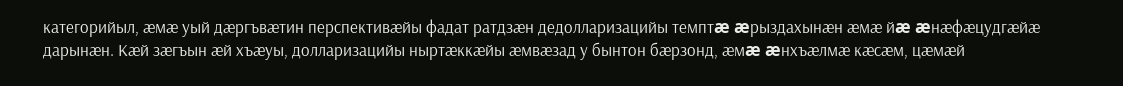категорийыл, æмæ уый дæргъвæтин перспективæйы фадат ратдзæн дедолларизацийы темптæ æрыздахынæн æмæ йæ æнæфæцудгæйæ дарынæн. Кæй зæгъын æй хъæуы, долларизацийы ныртæккæйы æмвæзад у бынтон бæрзонд, æмæ æнхъæлмæ кæсæм, цæмæй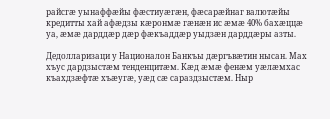райсгæ уынаффæйы фæстиуæгæн, фæсарæйнаг валютæйы кредитты хай афæдзы кæронмæ гæнæн ис æмæ 40% бахæццæ уа, æмæ дарддæр дæр фæкъаддæр уыдзæн дарддæры азты.

Дедолларизаци у Националон Банкъы дæргъвæтин нысан. Мах хъус дардзыстæм тенденцитæм. Кæд æмæ фенæм уæлæмхас къахдзæфтæ хъæугæ, уæд сæ сараздзыстæм. Ныр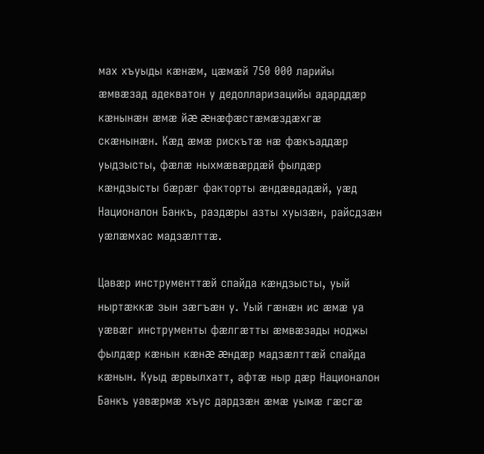мах хъуыды кæнæм, цæмæй 750 000 ларийы æмвæзад адекватон у дедолларизацийы адарддæр кæнынæн æмæ йæ æнæфæстæмæздæхгæ скæнынæн. Кæд æмæ рискътæ нæ фæкъаддæр уыдзысты, фæлæ ныхмæвæрдæй фылдæр кæндзысты бæрæг факторты æндæвдадæй, уæд Националон Банкъ, раздæры азты хуызæн, райсдзæн уæлæмхас мадзæлттæ.

Цавæр инструменттæй спайда кæндзысты, уый ныртæккæ зын зæгъæн у. Уый гæнæн ис æмæ уа уæвæг инструменты фæлгæтты æмвæзады ноджы фылдæр кæнын кæнæ æндæр мадзæлттæй спайда кæнын. Куыд æрвылхатт, афтæ ныр дæр Националон Банкъ уавæрмæ хъус дардзæн æмæ уымæ гæсгæ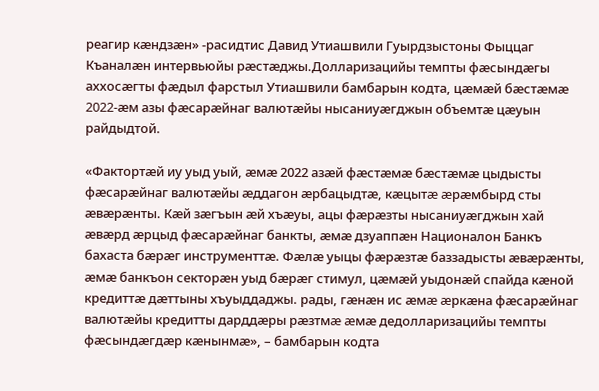реагир кæндзæн» -расидтис Давид Утиашвили Гуырдзыстоны Фыццаг Къаналæн интервьюйы рæстæджы.Долларизацийы темпты фæсындæгы аххосæгты фæдыл фарстыл Утиашвили бамбарын кодта, цæмæй бæстæмæ 2022-æм азы фæсарæйнаг валютæйы нысаниуæгджын объемтæ цæуын райдыдтой.

«Фактортæй иу уыд уый, æмæ 2022 азæй фæстæмæ бæстæмæ цыдысты фæсарæйнаг валютæйы æддагон æрбацыдтæ, кæцытæ æрæмбырд сты æвæрæнты. Кæй зæгъын æй хъæуы, ацы фæрæзты нысаниуæгджын хай æвæрд æрцыд фæсарæйнаг банкты, æмæ дзуаппæн Националон Банкъ бахаста бæрæг инструменттæ. Фæлæ уыцы фæрæзтæ баззадысты æвæрæнты, æмæ банкъон секторæн уыд бæрæг стимул, цæмæй уыдонæй спайда кæной кредиттæ дæттыны хъуыддаджы. рады, гæнæн ис æмæ æркæна фæсарæйнаг валютæйы кредитты дарддæры рæзтмæ æмæ дедолларизацийы темпты фæсындæгдæр кæнынмæ», – бамбарын кодта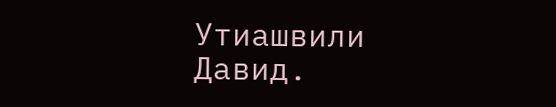Утиашвили Давид.